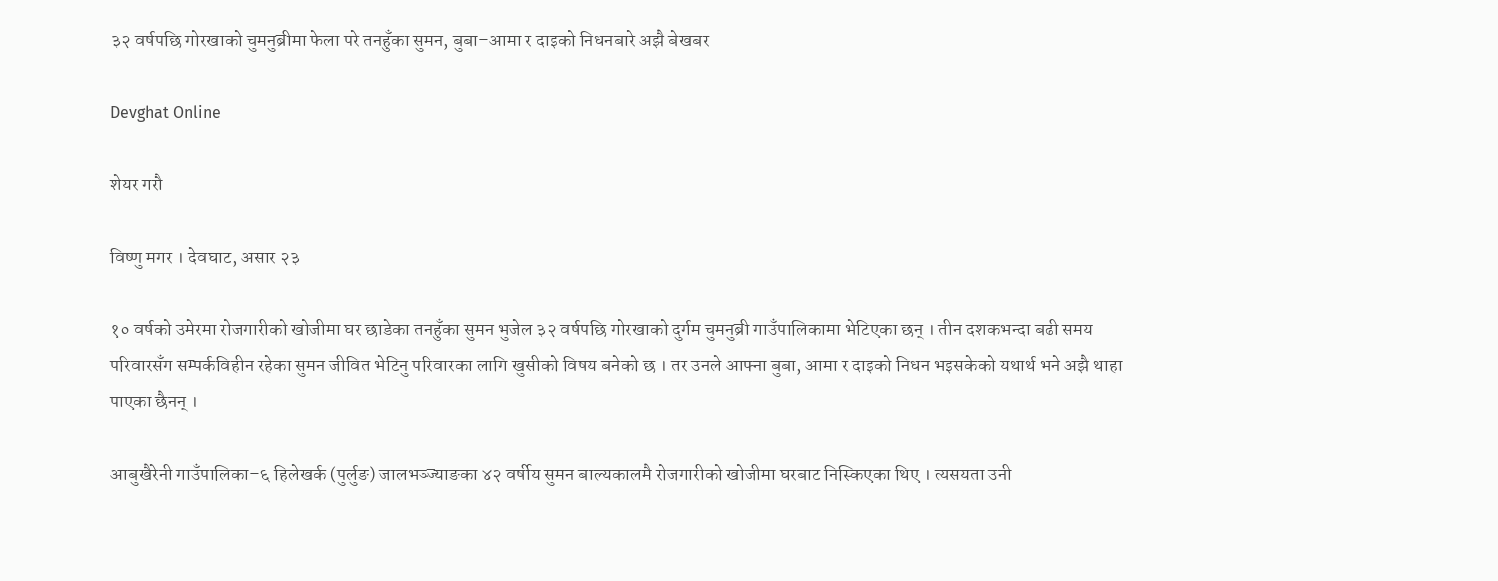३२ वर्षपछि गोरखाको चुमनुब्रीमा फेला परे तनहुँका सुमन, बुबा–आमा र दाइको निधनबारे अझै बेखबर

Devghat Online

शेयर गरौ

विष्णु मगर । देवघाट, असार २३

१० वर्षको उमेरमा रोजगारीको खोजीमा घर छाडेका तनहुँका सुमन भुजेल ३२ वर्षपछि गोरखाको दुर्गम चुमनुब्री गाउँपालिकामा भेटिएका छन् । तीन दशकभन्दा बढी समय परिवारसँग सम्पर्कविहीन रहेका सुमन जीवित भेटिनु परिवारका लागि खुसीको विषय बनेको छ । तर उनले आफ्ना बुबा, आमा र दाइको निधन भइसकेको यथार्थ भने अझै थाहा पाएका छैनन् ।

आबुखैरेनी गाउँपालिका–६ हिलेखर्क (पुर्लुङ) जालभञ्ज्याङका ४२ वर्षीय सुमन बाल्यकालमै रोजगारीको खोजीमा घरबाट निस्किएका थिए । त्यसयता उनी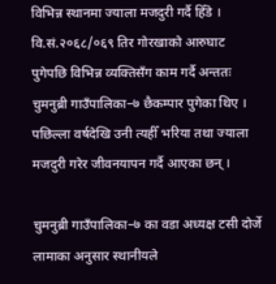विभिन्न स्थानमा ज्याला मजदुरी गर्दै हिँडे । वि.सं.२०६८/०६९ तिर गोरखाको आरुघाट पुगेपछि विभिन्न व्यक्तिसँग काम गर्दै अन्ततः चुमनुब्री गाउँपालिका–७ छैकम्पार पुगेका थिए । पछिल्ला वर्षदेखि उनी त्यहीँ भरिया तथा ज्याला मजदुरी गरेर जीवनयापन गर्दै आएका छन् ।

चुमनुब्री गाउँपालिका–७ का वडा अध्यक्ष टसी दोर्जे लामाका अनुसार स्थानीयले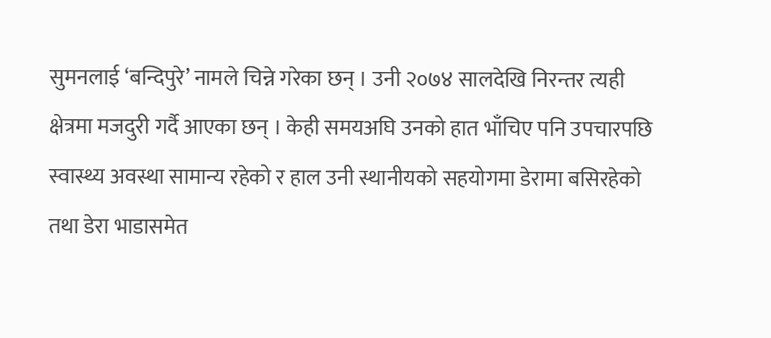सुमनलाई ‘बन्दिपुरे’ नामले चिन्ने गरेका छन् । उनी २०७४ सालदेखि निरन्तर त्यही क्षेत्रमा मजदुरी गर्दै आएका छन् । केही समयअघि उनको हात भाँचिए पनि उपचारपछि स्वास्थ्य अवस्था सामान्य रहेको र हाल उनी स्थानीयको सहयोगमा डेरामा बसिरहेको तथा डेरा भाडासमेत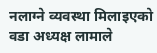नलाग्ने व्यवस्था मिलाइएको वडा अध्यक्ष लामाले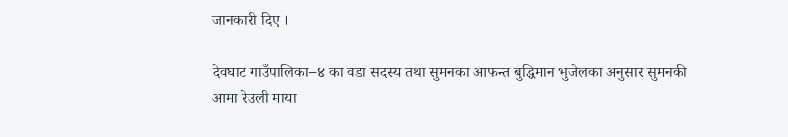जानकारी दिए ।

देवघाट गाउँपालिका–४ का वडा सदस्य तथा सुमनका आफन्त बुद्धिमान भुजेलका अनुसार सुमनकी आमा रेउली माया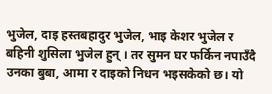भुजेल, दाइ हस्तबहादुर भुजेल, भाइ केशर भुजेल र बहिनी शुसिला भुजेल हुन् । तर सुमन घर फर्किन नपाउँदै उनका बुबा, आमा र दाइको निधन भइसकेको छ। यो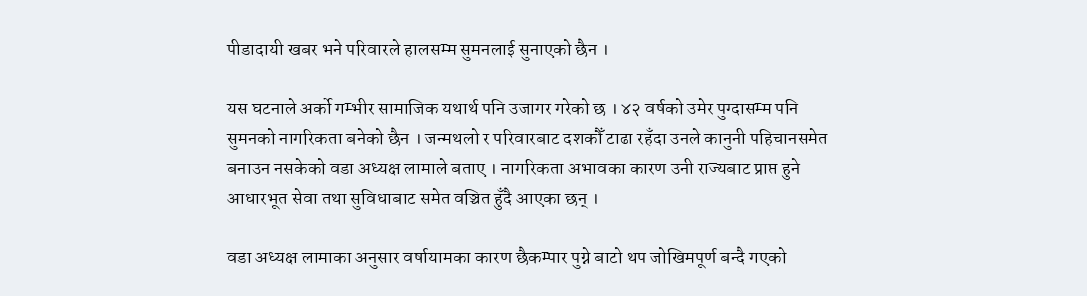पीडादायी खबर भने परिवारले हालसम्म सुमनलाई सुनाएको छैन ।

यस घटनाले अर्को गम्भीर सामाजिक यथार्थ पनि उजागर गरेको छ । ४२ वर्षको उमेर पुग्दासम्म पनि सुमनको नागरिकता बनेको छैन । जन्मथलो र परिवारबाट दशकौँ टाढा रहँदा उनले कानुनी पहिचानसमेत बनाउन नसकेको वडा अध्यक्ष लामाले बताए । नागरिकता अभावका कारण उनी राज्यबाट प्राप्त हुने आधारभूत सेवा तथा सुविधाबाट समेत वञ्चित हुँदै आएका छन् ।

वडा अध्यक्ष लामाका अनुसार वर्षायामका कारण छैकम्पार पुग्ने बाटो थप जोखिमपूर्ण बन्दै गएको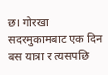छ। गोरखा सदरमुकामबाट एक दिन बस यात्रा र त्यसपछि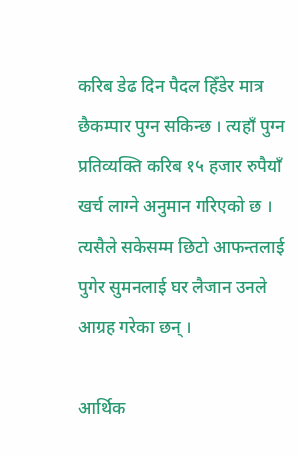करिब डेढ दिन पैदल हिँडेर मात्र छैकम्पार पुग्न सकिन्छ । त्यहाँ पुग्न प्रतिव्यक्ति करिब १५ हजार रुपैयाँ खर्च लाग्ने अनुमान गरिएको छ । त्यसैले सकेसम्म छिटो आफन्तलाई पुगेर सुमनलाई घर लैजान उनले आग्रह गरेका छन् ।

आर्थिक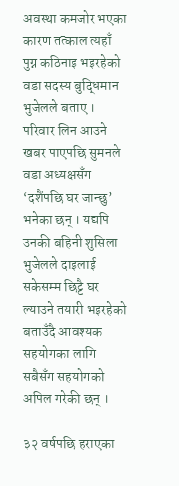अवस्था कमजोर भएका कारण तत्काल त्यहाँ पुग्न कठिनाइ भइरहेको वडा सदस्य बुद्धिमान भुजेलले बताए । परिवार लिन आउने खबर पाएपछि सुमनले वडा अध्यक्षसँग ‘दशैंपछि घर जान्छु’ भनेका छन् । यद्यपि उनकी बहिनी शुसिला भुजेलले दाइलाई सकेसम्म छिट्टै घर ल्याउने तयारी भइरहेको बताउँदै आवश्यक सहयोगका लागि सबैसँग सहयोगको अपिल गरेकी छन् ।

३२ वर्षपछि हराएका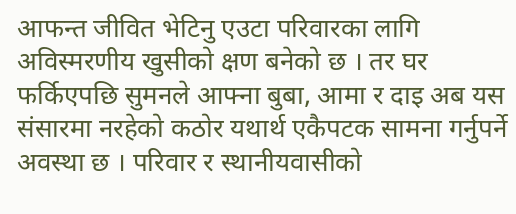आफन्त जीवित भेटिनु एउटा परिवारका लागि अविस्मरणीय खुसीको क्षण बनेको छ । तर घर फर्किएपछि सुमनले आफ्ना बुबा, आमा र दाइ अब यस संसारमा नरहेको कठोर यथार्थ एकैपटक सामना गर्नुपर्ने अवस्था छ । परिवार र स्थानीयवासीको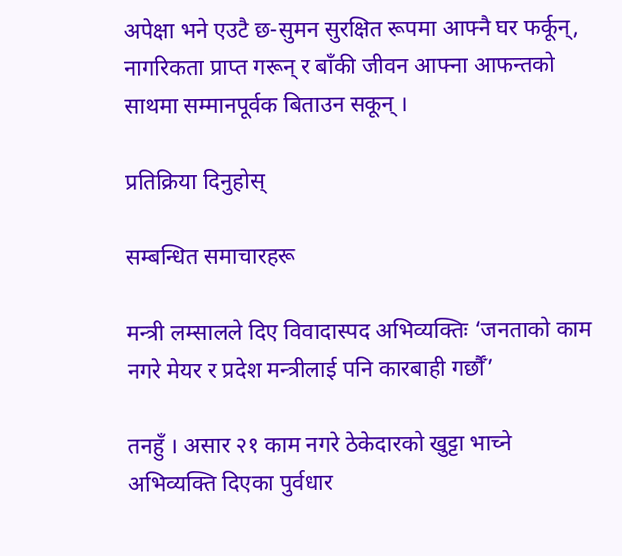अपेक्षा भने एउटै छ-सुमन सुरक्षित रूपमा आफ्नै घर फर्कून्, नागरिकता प्राप्त गरून् र बाँकी जीवन आफ्ना आफन्तको साथमा सम्मानपूर्वक बिताउन सकून् ।

प्रतिक्रिया दिनुहोस्

सम्बन्धित समाचारहरू

मन्त्री लम्सालले दिए विवादास्पद अभिव्यक्तिः ‘जनताको काम नगरे मेयर र प्रदेश मन्त्रीलाई पनि कारबाही गर्छौँ’

तनहुँ । असार २१ काम नगरे ठेकेदारको खुट्टा भाच्ने अभिव्यक्ति दिएका पुर्वधार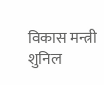विकास मन्त्री शुनिल